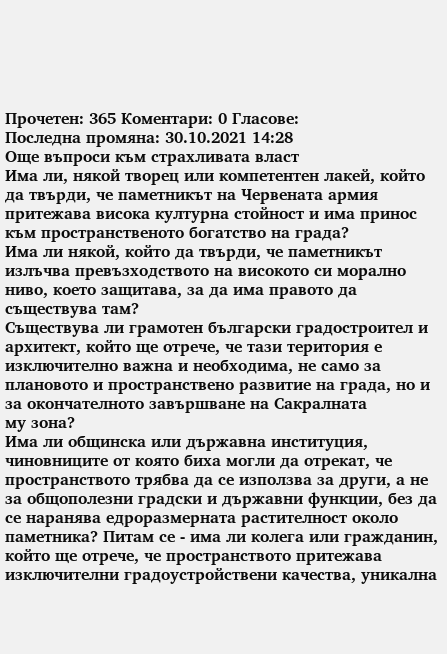Прочетен: 365 Коментари: 0 Гласове:
Последна промяна: 30.10.2021 14:28
Още въпроси към страхливата власт
Има ли, някой творец или компетентен лакей, който да твърди, че паметникът на Червената армия притежава висока културна стойност и има принос към пространственото богатство на града?
Има ли някой, който да твърди, че паметникът излъчва превъзходството на високото си морално ниво, което защитава, за да има правото да съществува там?
Съществува ли грамотен български градостроител и архитект, който ще отрече, че тази територия е изключително важна и необходима, не само за плановото и пространствено развитие на града, но и за окончателното завършване на Сакралната
му зона?
Има ли общинска или държавна институция, чиновниците от която биха могли да отрекат, че пространството трябва да се използва за други, а не за общополезни градски и държавни функции, без да се наранява едроразмерната растителност около паметника? Питам се - има ли колега или гражданин, който ще отрече, че пространството притежава изключителни градоустройствени качества, уникална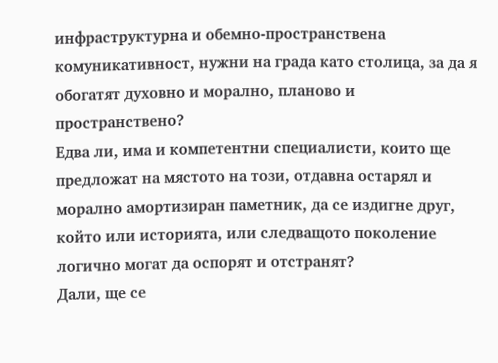инфраструктурна и обемно-пространствена комуникативност, нужни на града като столица, за да я обогатят духовно и морално, планово и пространствено?
Едва ли, има и компетентни специалисти, които ще предложат на мястото на този, отдавна остарял и морално амортизиран паметник, да се издигне друг, който или историята, или следващото поколение логично могат да оспорят и отстранят?
Дали, ще се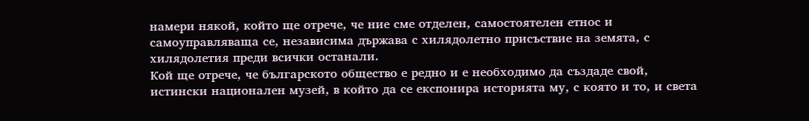намери някой, който ще отрече, че ние сме отделен, самостоятелен етнос и самоуправляваща се, независима държава с хилядолетно присъствие на земята, с хилядолетия преди всички останали.
Кой ще отрече, че българското общество е редно и е необходимо да създаде свой, истински национален музей, в който да се експонира историята му, с която и то, и света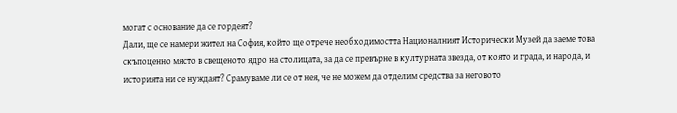могат с основание да се гордеят?
Дали, ще се намери жител на София, който ще отрече необходимостта Националният Исторически Музей да заеме това скъпоценно място в свещеното ядро на столицата, за да се превърне в културната звезда, от която и града, и народа, и историята ни се нуждаят? Срамуваме ли се от нея, че не можем да отделим средства за неговото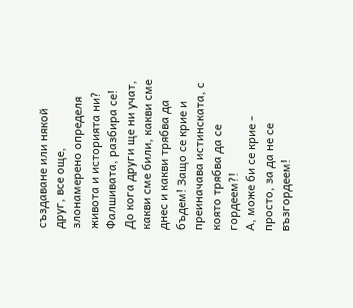създаване или някой друг, все още, злонамерено определя живота и историята ни? Фалшивата, разбира се!
До кога други ще ни учат, какви сме били, какви сме днес и какви трябва да бъдем! Защо се крие и преиначава истинската, с която трябва да се гордеем?!
А, може би се крие - просто, за да не се възгордеем!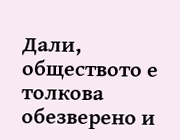Дали, обществото е толкова обезверено и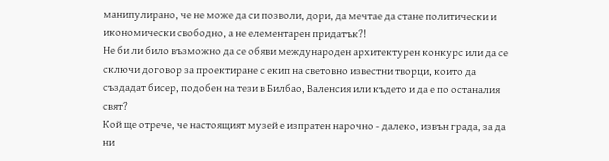манипулирано, че не може да си позволи, дори, да мечтае да стане политически и икономически свободно, а не елементарен придатък?!
Не би ли било възможно да се обяви международен архитектурен конкурс или да се сключи договор за проектиране с екип на световно известни творци, които да създадат бисер, подобен на тези в Билбао, Валенсия или където и да е по останалия свят?
Кой ще отрече, че настоящият музей е изпратен нарочно - далеко, извън града, за да ни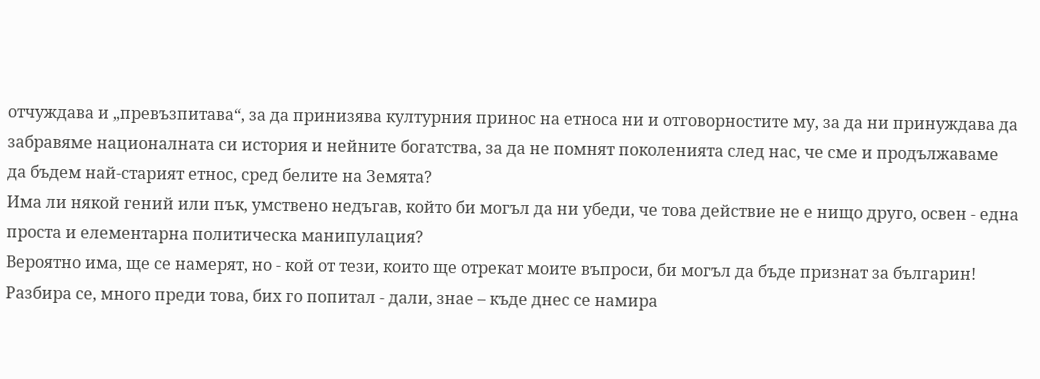отчуждава и „превъзпитава“, за да принизява културния принос на етноса ни и отговорностите му, за да ни принуждава да забравяме националната си история и нейните богатства, за да не помнят поколенията след нас, че сме и продължаваме да бъдем най-старият етнос, сред белите на Земята?
Има ли някой гений или пък, умствено недъгав, който би могъл да ни убеди, че това действие не е нищо друго, освен - една проста и елементарна политическа манипулация?
Вероятно има, ще се намерят, но - кой от тези, които ще отрекат моите въпроси, би могъл да бъде признат за българин!
Разбира се, много преди това, бих го попитал - дали, знае – къде днес се намира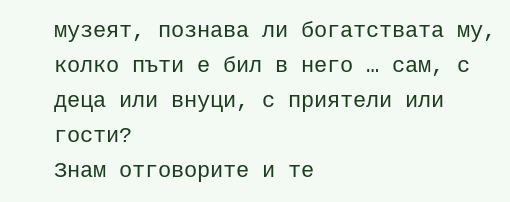музеят, познава ли богатствата му, колко пъти е бил в него … сам, с деца или внуци, с приятели или гости?
Знам отговорите и те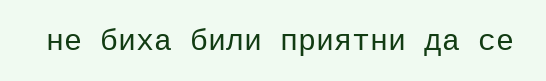не биха били приятни да се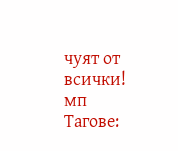чуят от всички!
мп
Тагове: